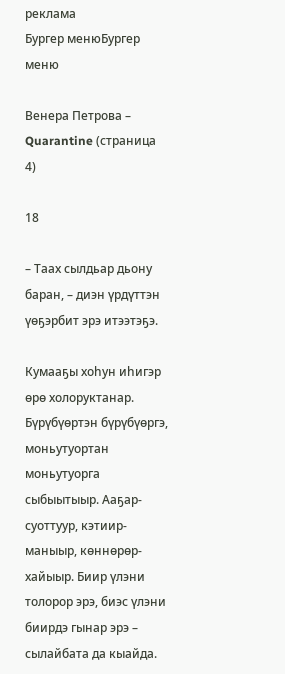реклама
Бургер менюБургер меню

Венера Петрова – Quarantine (страница 4)

18

– Таах сылдьар дьону баран, – диэн үрдүттэн үөҕэрбит эрэ итээтэҕэ.

Кумааҕы хоһун иһигэр өрө холоруктанар. Бүрүбүөртэн бүрүбүөргэ, моньутуортан моньутуорга сыбыытыыр. Ааҕар-суоттуур, кэтиир-маныыр, көннөрөр-хайыыр. Биир үлэни толорор эрэ, биэс үлэни биирдэ гынар эрэ – сылайбата да кыайда.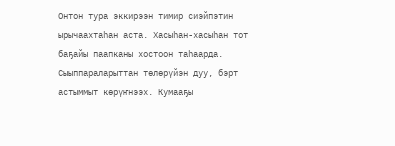Онтон тура эккирээн тимир сиэйпэтин ырычаахтаһан аста. Хасыһан-хасыһан тот баҕайы паапканы хостоон таһаарда. Сыыппараларыттан төлөрүйэн дуу, бэрт астыммыт көрүҥнээх. Кумааҕы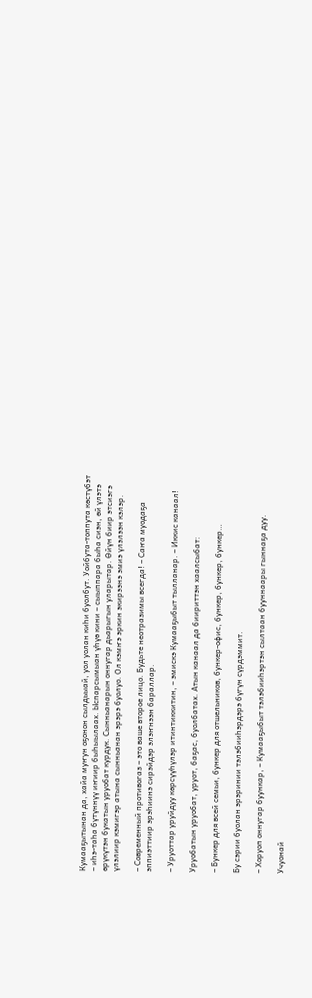Кумааҕытынан да, хайа муҥун оҕонон сылдьыай, уол уолан киһи буолбут. Уойбута-топпута көстүбэт – иһэ-таһа бүтүннүү иҥиир быһыылаах. Ыспарсымыан үһүө кини – сыыппара быһа сиэн, өй үлэтэ өрүкүтэн букатын уруобат курдук. Сынньанарын оннугар дьарыгын уларытар. Өйүн биир этсиэгэ үлэлиир кэмигэр атына сынньанан эрэрэ буолуо. Ол кэмҥэ эркин экирээнэ эмиэ үлэлээн кэлэр.

– Современный противогаз – это ваше второе лицо. Будьте неотразимы всегда! – Саҥа муодаҕа эппиэттиир эрэһиинэ сирэйдэр элэҥнээн бараллар.

– Уруоттар уруйдуу көрсүүһүлэр итинтиккитин, – эмискэ Кумааҕыбыт тылланар. – Иккис канаал!

Уруобатын уруобат, уруот, баҕас, буолбатах. Атын канаал да биириттэн хаалсыбат:

– Бункер для всей семьи, бункер для отшельников, бункер-офис, бункер, бункер, бункер…

Бу сэрии буолан эрэринии тэлэбииһэрдэрэ бүгүн сүрдэммит.

– Хоруоп оннугар буункар, – Кумааҕыбыт тэлэбииһэртэн сылтаан бууннаары гыннаҕа дуу.

Учуонай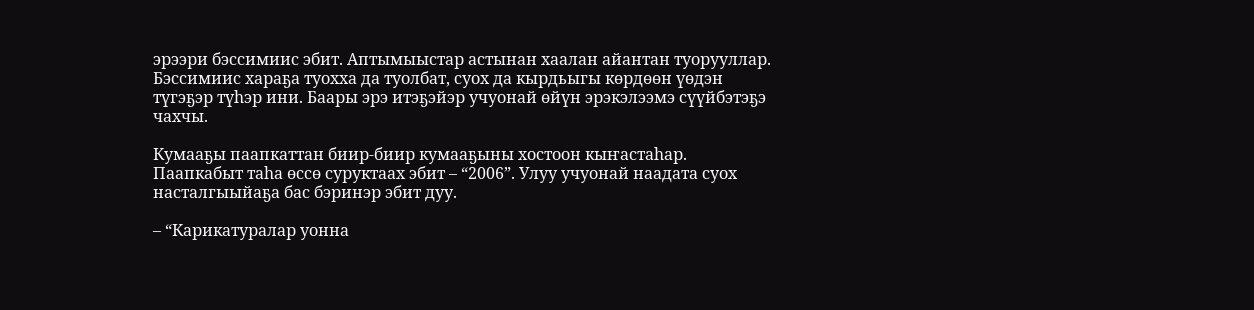эрээри бэссимиис эбит. Аптымыыстар астынан хаалан айантан туорууллар. Бэссимиис хараҕа туохха да туолбат, суох да кырдьыгы көрдөөн үөдэн түгэҕэр түһэр ини. Баары эрэ итэҕэйэр учуонай өйүн эрэкэлээмэ сүүйбэтэҕэ чахчы.

Кумааҕы паапкаттан биир-биир кумааҕыны хостоон кыҥастаһар. Паапкабыт таһа өссө суруктаах эбит – “2006”. Улуу учуонай наадата суох насталгыыйаҕа бас бэринэр эбит дуу.

– “Карикатуралар уонна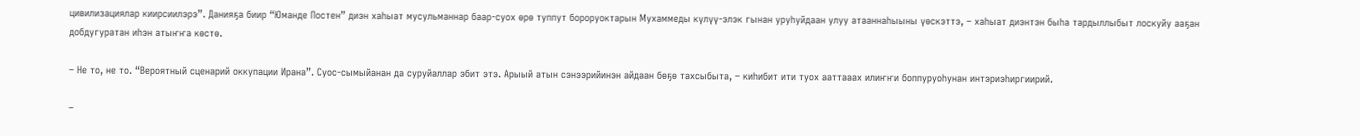цивилизациялар киирсиилэрэ”. Данияҕа биир “Юманде Постен” диэн хаһыат мусульманнар баар-суох өрө туппут бороруоктарын Мухаммеды күлүү-элэк гынан уруһуйдаан улуу атааннаһыыны үөскэттэ, – хаһыат диэнтэн быһа тардыллыбыт лоскуйу ааҕан добдугуратан иһэн атыҥҥа көстө.

– Не то, не то. “Вероятный сценарий оккупации Ирана”. Суос-сымыйанан да суруйаллар эбит этэ. Арыый атын сэнээрийинэн айдаан бөҕө тахсыбыта, – киһибит ити туох ааттааах илиҥҥи боппуруоһунан интэриэһиргиирий.

–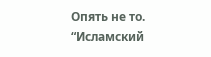Опять не то. “Исламский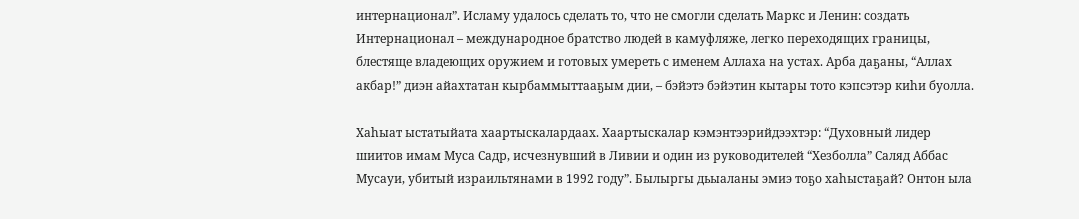интернационал”. Исламу удалось сделать то, что не смогли сделать Маркс и Ленин: создать Интернационал – международное братство людей в камуфляже, легко переходящих границы, блестяще владеющих оружием и готовых умереть с именем Аллаха на устах. Арба даҕаны, “Аллах акбар!” диэн айахтатан кырбаммыттааҕым дии, – бэйэтэ бэйэтин кытары тото кэпсэтэр киһи буолла.

Хаһыат ыстатыйата хаартыскалардаах. Хаартыскалар кэмэнтээрийдээхтэр: “Духовный лидер шиитов имам Муса Садр, исчезнувший в Ливии и один из руководителей “Хезболла” Саляд Аббас Мусауи, убитый израильтянами в 1992 году”. Былыргы дьыаланы эмиэ тоҕо хаһыстаҕай? Онтон ыла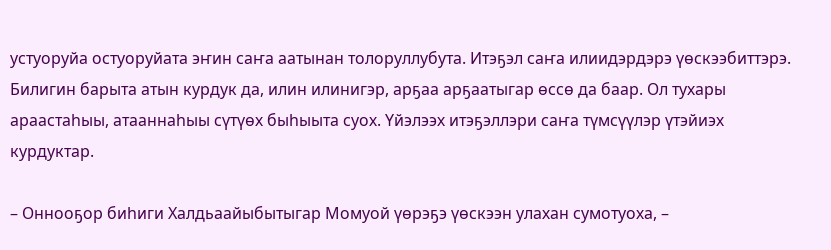устуоруйа остуоруйата эҥин саҥа аатынан толоруллубута. Итэҕэл саҥа илиидэрдэрэ үөскээбиттэрэ. Билигин барыта атын курдук да, илин илинигэр, арҕаа арҕаатыгар өссө да баар. Ол тухары араастаһыы, атааннаһыы сүтүөх быһыыта суох. Үйэлээх итэҕэллэри саҥа түмсүүлэр үтэйиэх курдуктар.

– Оннооҕор биһиги Халдьаайыбытыгар Момуой үөрэҕэ үөскээн улахан сумотуоха, –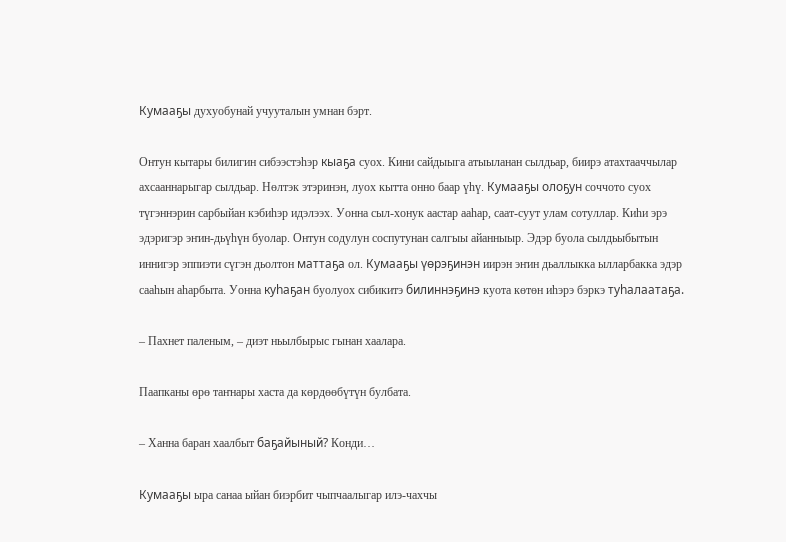Кумааҕы духуобунай учууталын умнан бэрт.

Онтун кытары билигин сибээстэһэр кыаҕа суох. Кини сайдыыга атыыланан сылдьар, биирэ атахтааччылар ахсааннарыгар сылдьар. Нөлтэк этэринэн, луох кытта онно баар үһү. Кумааҕы олоҕун соччото суох түгэннэрин сарбыйан кэбиһэр идэлээх. Уонна сыл-хонук аастар ааһар, саат-суут улам сотуллар. Киһи эрэ эдэригэр эҥин-дьүһүн буолар. Онтун содулун соспутунан салгыы айанныыр. Эдэр буола сылдьыбытын иннигэр эппиэти сүгэн дьолтон маттаҕа ол. Кумааҕы үөрэҕинэн иирэн эҥин дьаллыкка ылларбакка эдэр сааһын аһарбыта. Уонна куһаҕан буолуох сибикитэ билиннэҕинэ куота көтөн иһэрэ бэркэ туһалаатаҕа.

– Пахнет паленым, – диэт ньылбырыс гынан хаалара.

Паапканы өрө таҥнары хаста да көрдөөбүтүн булбата.

– Ханна баран хаалбыт баҕайыный? Конди…

Кумааҕы ыра санаа ыйан биэрбит чыпчаалыгар илэ-чахчы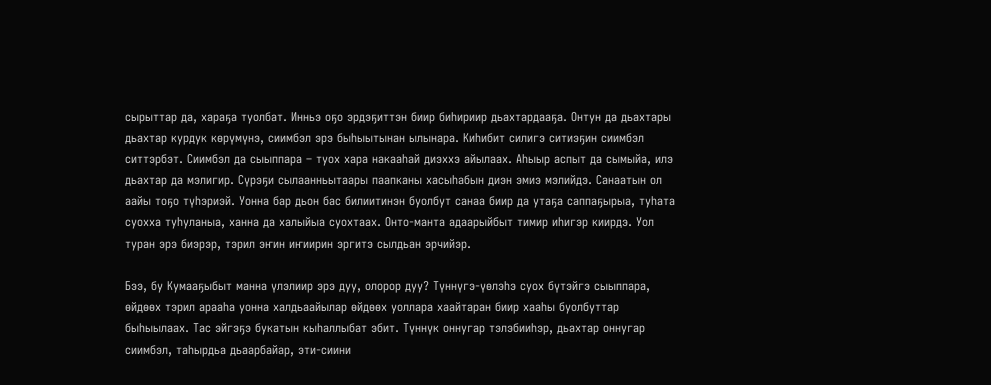сырыттар да, хараҕа туолбат. Инньэ оҕо эрдэҕиттэн биир биһириир дьахтардааҕа. Онтун да дьахтары дьахтар курдук көрүмүнэ, сиимбэл эрэ быһыытынан ылынара. Киһибит силигэ ситиэҕин сиимбэл ситтэрбэт. Сиимбэл да сыыппара – туох хара накааһай диэххэ айылаах. Аһыыр аспыт да сымыйа, илэ дьахтар да мэлигир. Сүрэҕи сылаанньытаары паапканы хасыһабын диэн эмиэ мэлийдэ. Санаатын ол аайы тоҕо түһэриэй. Уонна бар дьон бас билиитинэн буолбут санаа биир да утаҕа саппаҕырыа, туһата суохха туһуланыа, ханна да халыйыа суохтаах. Онто-манта адаарыйбыт тимир иһигэр киирдэ. Уол туран эрэ биэрэр, тэрил эҥин иҥиирин эргитэ сылдьан эрчийэр.

Бээ, бу Кумааҕыбыт манна үлэлиир эрэ дуу, олорор дуу? Түннүгэ-үөлэһэ суох бүтэйгэ сыыппара, өйдөөх тэрил арааһа уонна халдьаайылар өйдөөх уоллара хаайтаран биир хааһы буолбуттар быһыылаах. Тас эйгэҕэ букатын кыһаллыбат эбит. Түннүк оннугар тэлэбииһэр, дьахтар оннугар сиимбэл, таһырдьа дьаарбайар, эти-сиини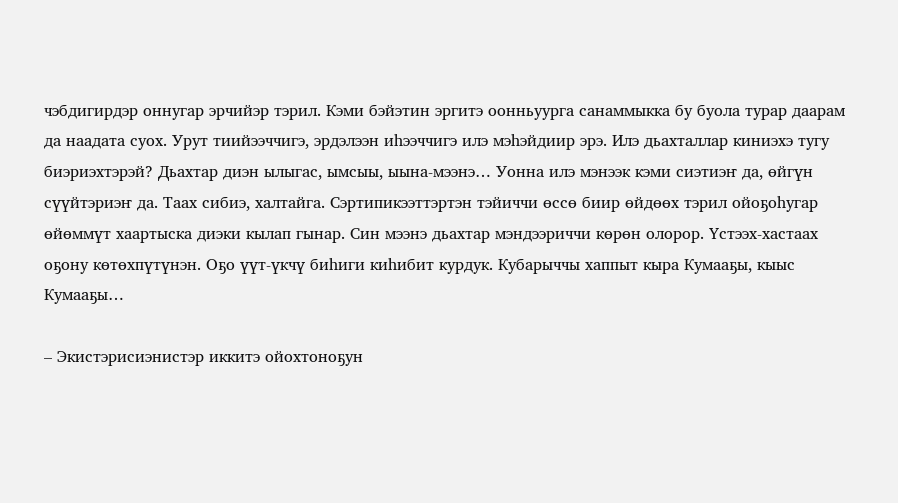чэбдигирдэр оннугар эрчийэр тэрил. Кэми бэйэтин эргитэ оонньуурга санаммыкка бу буола турар даарам да наадата суох. Урут тиийээччигэ, эрдэлээн иһээччигэ илэ мэһэйдиир эрэ. Илэ дьахталлар киниэхэ тугу биэриэхтэрэй? Дьахтар диэн ылыгас, ымсыы, ыына-мээнэ… Уонна илэ мэнээк кэми сиэтиэҥ да, өйгүн сүүйтэриэҥ да. Таах сибиэ, халтайга. Сэртипикээттэртэн тэйиччи өссө биир өйдөөх тэрил ойоҕоһугар өйөммүт хаартыска диэки кылап гынар. Син мээнэ дьахтар мэндээриччи көрөн олорор. Үстээх-хастаах оҕону көтөхпүтүнэн. Оҕо үүт-үкчү биһиги киһибит курдук. Кубарыччы хаппыт кыра Кумааҕы, кыыс Кумааҕы…

– Экистэрисиэнистэр иккитэ ойохтоноҕун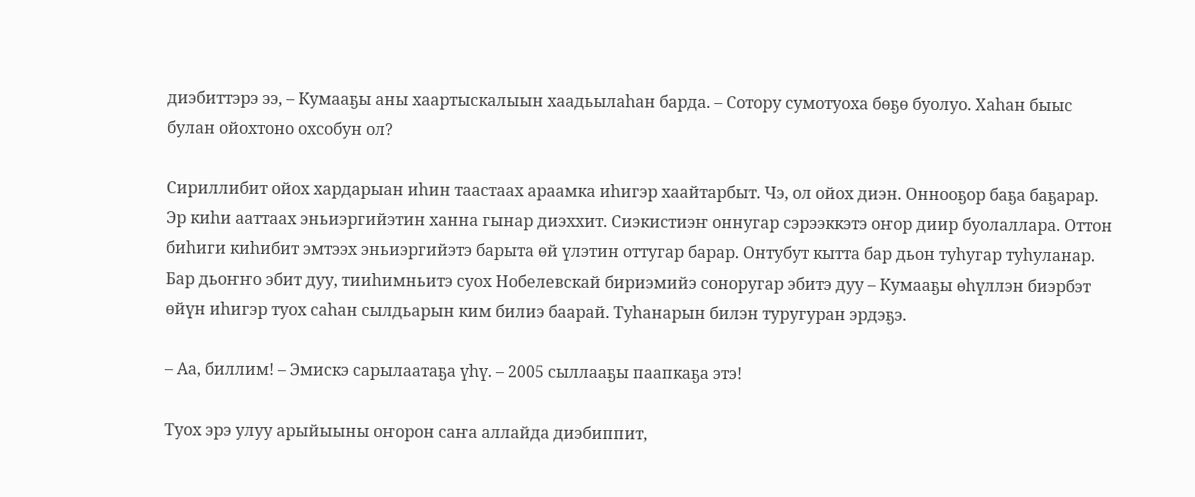диэбиттэрэ ээ, – Кумааҕы аны хаартыскалыын хаадьылаһан барда. – Сотору сумотуоха бөҕө буолуо. Хаһан быыс булан ойохтоно охсобун ол?

Сириллибит ойох хардарыан иһин таастаах араамка иһигэр хаайтарбыт. Чэ, ол ойох диэн. Оннооҕор баҕа баҕарар. Эр киһи ааттаах эньиэргийэтин ханна гынар диэххит. Сиэкистиэҥ оннугар сэрээккэтэ оҥор диир буолаллара. Оттон биһиги киһибит эмтээх эньиэргийэтэ барыта өй үлэтин оттугар барар. Онтубут кытта бар дьон туһугар туһуланар. Бар дьоҥҥо эбит дуу, тииһимньитэ суох Нобелевскай бириэмийэ соноругар эбитэ дуу – Кумааҕы өһүллэн биэрбэт өйүн иһигэр туох саһан сылдьарын ким билиэ баарай. Туһанарын билэн туругуран эрдэҕэ.

– Аа, биллим! – Эмискэ сарылаатаҕа үһү. – 2005 сыллааҕы паапкаҕа этэ!

Туох эрэ улуу арыйыыны оҥорон саҥа аллайда диэбиппит,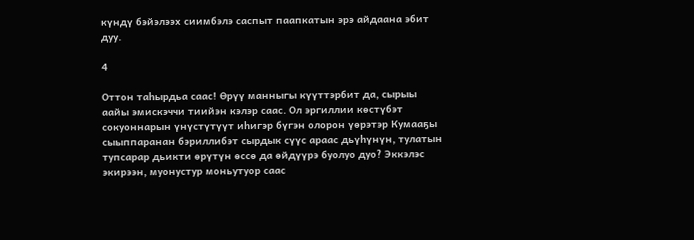күндү бэйэлээх сиимбэлэ саспыт паапкатын эрэ айдаана эбит дуу.

4

Оттон таһырдьа саас! Өрүү манныгы күүттэрбит да, сырыы аайы эмискэччи тиийэн кэлэр саас. Ол эргиллии көстүбэт сокуоннарын үнүстүтүүт иһигэр бүгэн олорон үөрэтэр Кумааҕы сыыппаранан бэриллибэт сырдык сүүс араас дьүһүнүн, тулатын тупсарар дьикти өрүтүн өссө да өйдүүрэ буолуо дуо? Эккэлэс экирээн, муонустур моньутуор саас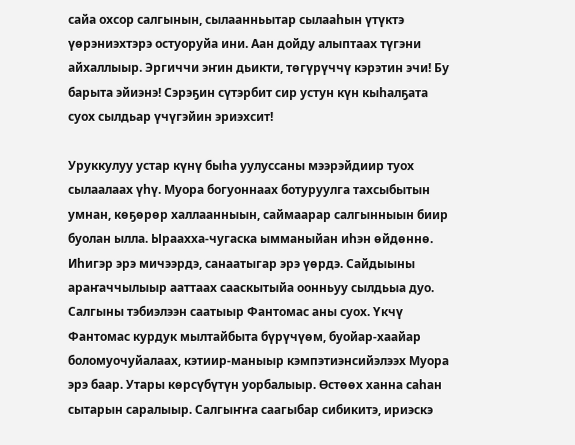сайа охсор салгынын, сылаанньытар сылааһын үтүктэ үөрэниэхтэрэ остуоруйа ини. Аан дойду алыптаах түгэни айхаллыыр. Эргиччи эҥин дьикти, төгүрүччү кэрэтин эчи! Бу барыта эйиэнэ! Сэрэҕин сүтэрбит сир устун күн кыһалҕата суох сылдьар үчүгэйин эриэхсит!

Уруккулуу устар күнү быһа уулуссаны мээрэйдиир туох сылаалаах үһү. Муора богуоннаах ботуруулга тахсыбытын умнан, көҕөрөр халлаанныын, саймаарар салгынныын биир буолан ылла. Ыраахха-чугаска ымманыйан иһэн өйдөннө. Иһигэр эрэ мичээрдэ, санаатыгар эрэ үөрдэ. Сайдыыны араҥаччылыыр ааттаах сааскытыйа оонньуу сылдьыа дуо. Салгыны тэбиэлээн саатыыр Фантомас аны суох. Үкчү Фантомас курдук мылтайбыта бүрүчүөм, буойар-хаайар боломуочуйалаах, кэтиир-маныыр кэмпэтиэнсийэлээх Муора эрэ баар. Утары көрсүбүтүн уорбалыыр. Өстөөх ханна саһан сытарын саралыыр. Салгыҥҥа саагыбар сибикитэ, ириэскэ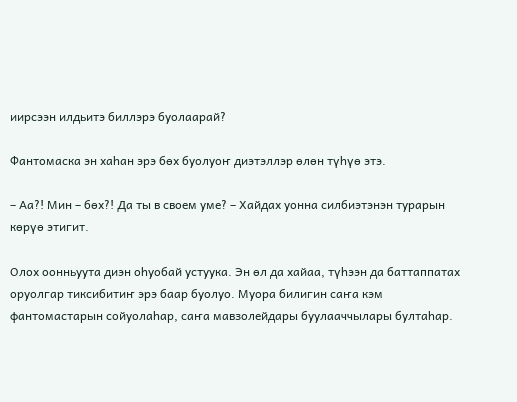иирсээн илдьитэ биллэрэ буолаарай?

Фантомаска эн хаһан эрэ бөх буолуоҥ диэтэллэр өлөн түһүө этэ.

– Аа?! Мин – бөх?! Да ты в своем уме? – Хайдах уонна силбиэтэнэн турарын көрүө этигит.

Олох оонньуута диэн оһуобай устуука. Эн өл да хайаа, түһээн да баттаппатах оруолгар тиксибитиҥ эрэ баар буолуо. Муора билигин саҥа кэм фантомастарын сойуолаһар, саҥа мавзолейдары буулааччылары бултаһар.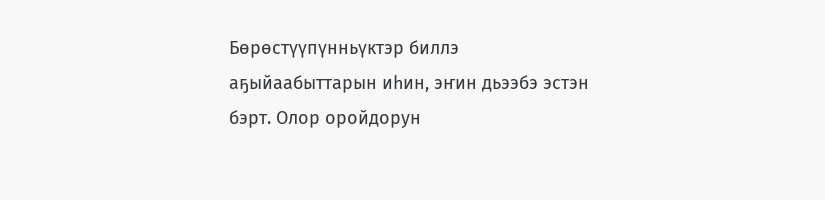Бөрөстүүпүнньүктэр биллэ аҕыйаабыттарын иһин, эҥин дьээбэ эстэн бэрт. Олор оройдорун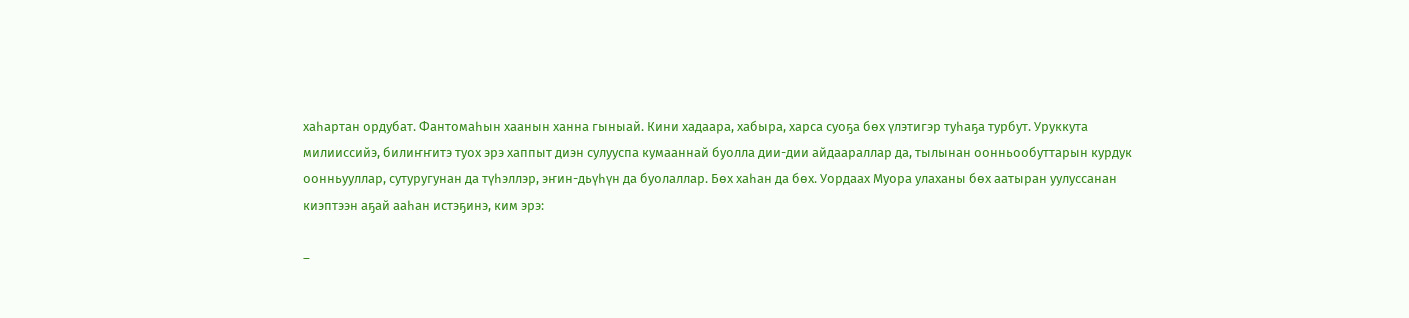хаһартан ордубат. Фантомаһын хаанын ханна гыныай. Кини хадаара, хабыра, харса суоҕа бөх үлэтигэр туһаҕа турбут. Уруккута милииссийэ, билиҥҥитэ туох эрэ хаппыт диэн сулууспа кумааннай буолла дии-дии айдаараллар да, тылынан оонньообуттарын курдук оонньууллар, сутуругунан да түһэллэр, эҥин-дьүһүн да буолаллар. Бөх хаһан да бөх. Уордаах Муора улаханы бөх аатыран уулуссанан киэптээн аҕай ааһан истэҕинэ, ким эрэ:

–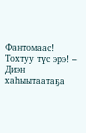Фантомаас! Тохтуу түс эрэ! – Диэн хаһыытаатаҕа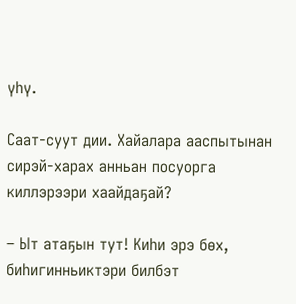үһү.

Саат-суут дии. Хайалара ааспытынан сирэй-харах анньан посуорга киллэрээри хаайдаҕай?

– Ыт атаҕын тут! Киһи эрэ бөх, биһигинньиктэри билбэт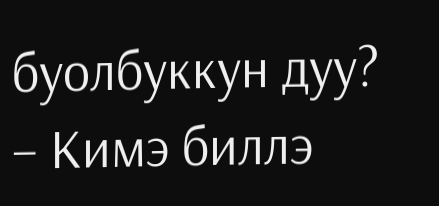буолбуккун дуу? – Кимэ биллэ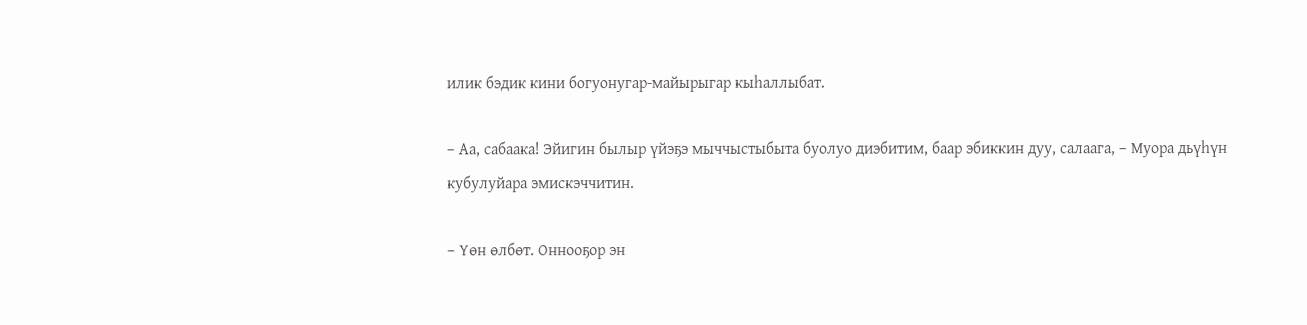илик бэдик кини богуонугар-майырыгар кыһаллыбат.

– Аа, сабаака! Эйигин былыр үйэҕэ мыччыстыбыта буолуо диэбитим, баар эбиккин дуу, салаага, – Муора дьүһүн кубулуйара эмискэччитин.

– Үөн өлбөт. Оннооҕор эн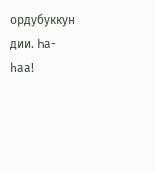ордубуккун дии. Һа-һаа!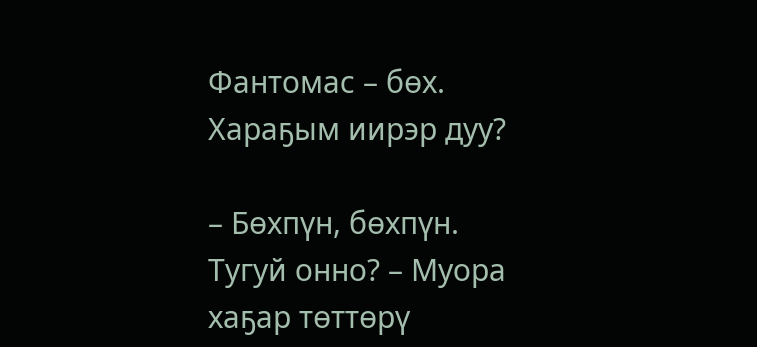Фантомас – бөх. Хараҕым иирэр дуу?

– Бөхпүн, бөхпүн. Тугуй онно? – Муора хаҕар төттөрү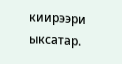киирээри ыксатар.